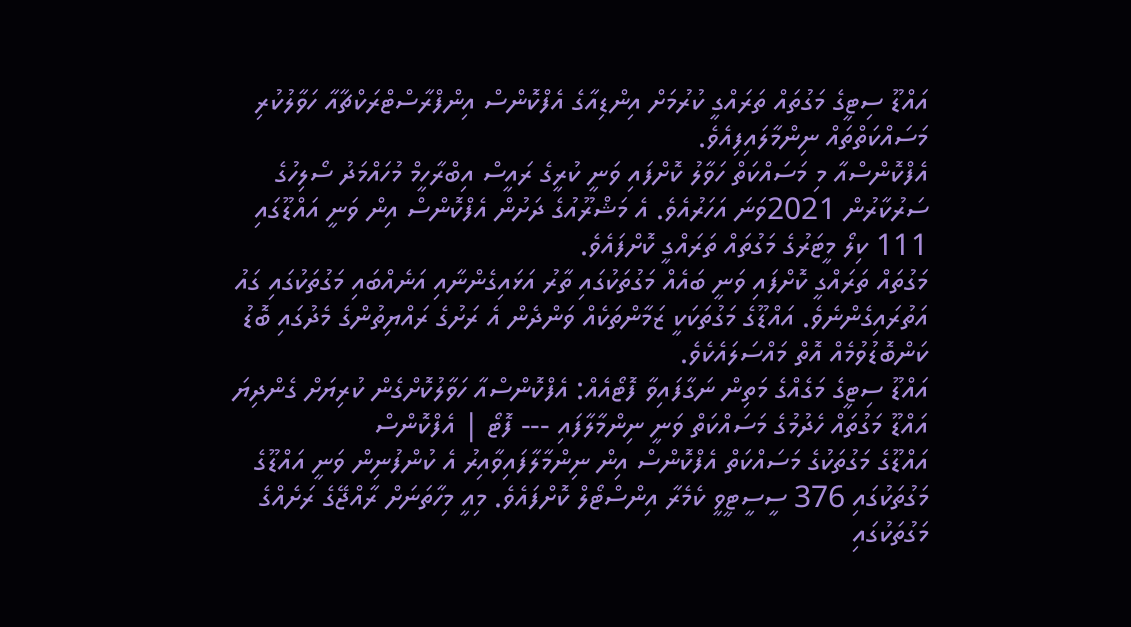އައްޑޫ ސިޓީގެ މަގުތައް ތަރައްގީ ކުރުމަށް އިންޑިއާގެ އެފްކޮންސް އިންފްރާސްޓްރަކްޗާއާ ހަވާލުކުރި މަސައްކަތްތައް ނިންމާލައިފިއެވެ.
އެފްކޮންސްއާ މި މަސައްކަތް ހަވާލު ކޮށްފައި ވަނީ ކުރީގެ ރައީސް އިބްރާހީމް މުހައްމަދު ސޯލިހުގެ ސަރުކާރުން 2021ވަނަ އަހަރުއެވެ. އެ މަޝްރޫއުގެ ދަށުން އެފްކޮންސް އިން ވަނީ އައްޑޫގައި 111 ކިލޯ މީޓަރުގެ މަގުތައް ތަރައްގީ ކޮށްފައެވެ.
މަގުތައް ތަރައްގީ ކޮށްފައި ވަނީ ބައެއް މަގުތަކުގައި ތާރު އަޅައިގެންނާއި އަނެއްބައި މަގުތަކުގައި ގައު އަތުރައިގެންނެވެ. އައްޑޫގެ މަގުތަކަކީ ޒަމާންތަކެއް ވަންދެން އެ ރަށުގެ ރައްޔިތުންގެ މެދުގައި ބޮޑު ކަންބޮޑުވުމެއް އޮތް މައްސަލައެކެވެ.
އައްޑޫ ސިޓީގެ މަގެއްގެ މަތިން ނަގާފައިވާ ފޮޓޯއެއް: އެފްކޮންސްއާ ހަވާލުކޮށްގެން ކުރިޔަށް ގެންދިޔަ އައްޑޫ މަގުތައް ހެދުމުގެ މަސައްކަތް ވަނީ ނިންމާލާފައި --- ފޮޓޯ | އެފްކޮންސް
އައްޑޫގެ މަގުތަކުގެ މަސައްކަތް އެފްކޮންސް އިން ނިންމާލާފައިވާއިރު އެ ކުންފުނިން ވަނީ އައްޑޫގެ މަގުތަކުގައި 376 ސީސީޓީވީ ކެމެރާ އިންސްޓޯލް ކޮށްފައެވެ. މިއީ މިހާތަނަށް ރާއްޖޭގެ ރަށެއްގެ މަގުތަކުގައި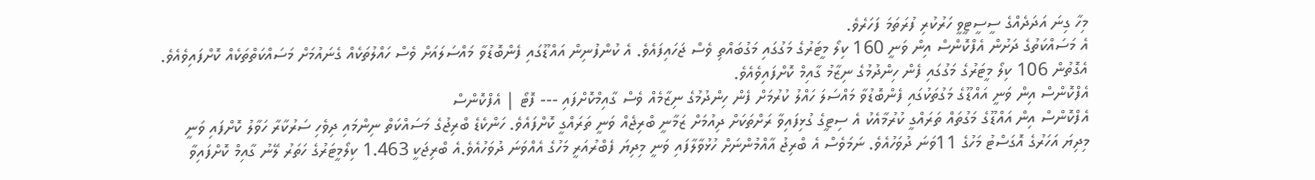މިހާ ގިނަ އަދަދެއްގެ ސީސީޓީވީ ހަރުކުރި ފުރަތަމަ ފަހަރެވެ.
އެ މަސައްކަތުގެ ދަށުން އެފްކޮންސް އިން ވަނީ 160 ކިލޯ މީޓަރުގެ މަގުގައި މަގުބައްތި ވެސް ޖަހައިފައެވެ. އެ ކުންފުނިން އައްޑޫގައި ފެންބޮޑުވާ މައްސަލައަށް ވެސް ހައްލުތަކެއް ގެނައުމަށް މަސައްކަތްތަކެއް ކޮށްފައިވެއެވެ. އެގޮތުން 106 ކިލޯ މީޓަރުގެ މަގުގައި ފެން ހިންދުމުގެ ނިޒާމު ގާއިމް ކޮށްފައިވެއެވެ.
އެފްކޮންސް އިން ވަނީ އައްޑޫގެ މަގުތަކުގައި ފެންބޮޑުވާ މައްސަލަ ހައްލު ކުރުމަށް ފެން ހިންދުމުގެ ނިޒާމެއް ވެސް ގާއިމްކޮށްފައި --- ފޮޓޯ | އެފްކޮންސް
އެފްކޮންސް އިން އައްޑޫގެ މަގުތައް ތަރައްގީ ކުރުމާއެކު އެ ސިޓީގެ ގުޅިފައިވާ ރަށްތަކަށް ދިއުމަށް ޒަމާނީ ބްރިޖެއް ވަނީ ތަރައްގީ ކޮށްފައެވެ. ހަންކެޑެ ބްރިޖުގެ މަސައްކަތް ނިންމައި ދިވެހި ސަރުކާރާ ހަވާލު ކޮށްފައި ވަނީ މިދިޔަ އަހަރުގެ އޮގަސްޓު މަހުގެ 11ވަނަ ދުވަހުއެވެ. ނަމަވެސް އެ ބްރިޖު އާއްމުންނަށް ހުޅުވާލާފައި ވަނީ މިދިޔަ ފެބްރުއަރީ މަހުގެ އެއްވަނަ ދުވަހުއެވެ.އެ ބްރިޖަކީ 1.463 ކިލޯމީޓަރުގެ ހަތަރު ލޭނު ގާއިމް ކޮށްފައިވާ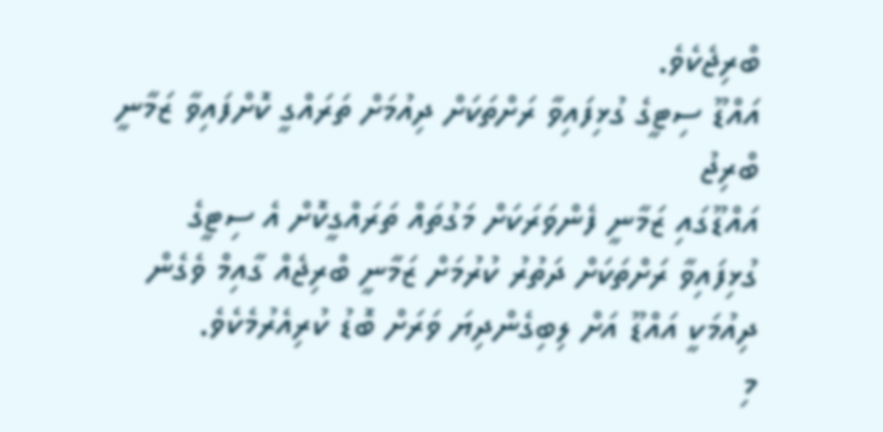ބްރިޖެކެވެ.
އައްޑޫ ސިޓީގެ ގުޅިފައިވާ ރަށްތަކަށް ދިއުމަށް ތަރައްގީ ކޮށްފައިވާ ޒަމާނީ ބްރިޖު
އައްޑޫގައި ޒަމާނީ ފެންވަރަކަށް މަގުތައް ތަރައްގީކޮށް އެ ސިޓީގެ ގުޅިފައިވާ ރަށްތަކަށް ދަތުރު ކުރުމަށް ޒަމާނީ ބްރިޖެއް ގާއިމް ވެގެން ދިއުމަކީ އައްޑޫ އަށް ލިބިގެންދިޔަ ވަރަށް ބޮޑު ކުރިއެރުމެކެވެ.
މި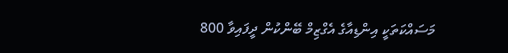މަސައްކަތަކީ އިންޑިއާގެ އެގްޒިމް ބޭންކުން ދީފައިވާ 800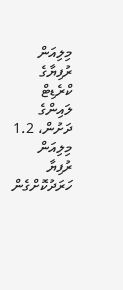މިލިއަން ރުފިޔާގެ ކްރެޑިޓް ލައިންގެ ދަށުން، 1.2 މިލިއަން ރުފިޔާ ހަރަދުކޮށްގެން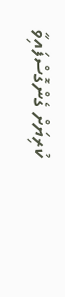ކުރިޔަށް ގެންގޮސްފައިވާ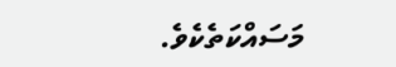މަސައްކަތެކެވެ.